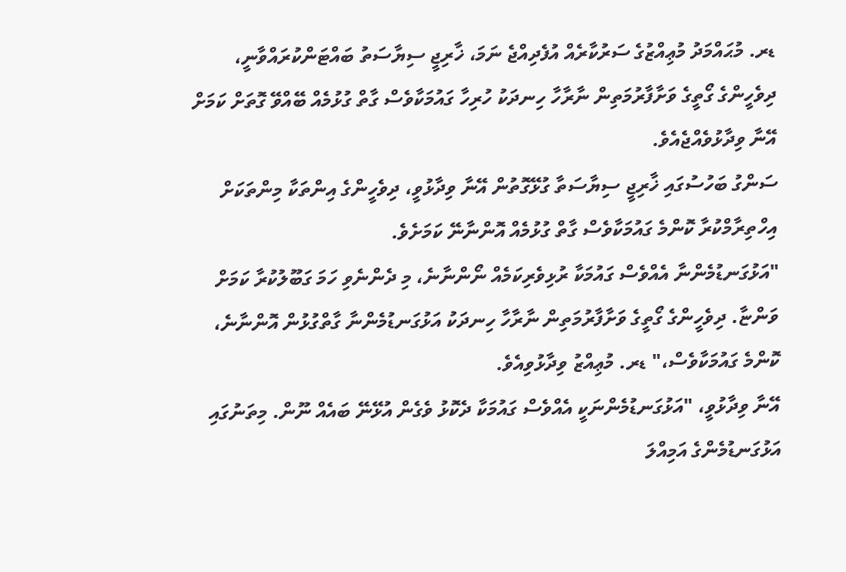ޑރ. މުޙައްމަދު މުޢިއްޒުގެ ސަރުކާރެއް އުފެދިއްޖެ ނަމަ، ޚާރިޖީ ސިޔާސަތު ބައްޓަންކުރައްވާނީ، ދިވެހީންގެ ގޯތީގެ ވަށާފާރުމަތިން ނާރާހާ ހިނދަކު ހުރިހާ ގައުމަކާވެސް ގާތް ގުޅުމެއް ބޭއްވޭ ގޮތަށް ކަމަށް އޭނާ ވިދާޅުވެއްޖެއެވެ.
ސަންގު ބަހުސުގައި ޚާރިޖީ ސިޔާސަތާ ގުޅޭގޮތުން އޭނާ ވިދާޅުވީ، ދިވެހީންގެ އިންތަކާ މިންތަކަށް އިހްތިރާމްކުރާ ކޮންމެ ގައުމަކާވެސް ގާތް ގުޅުމެއް އޮންނާނޭ ކަމަށެވެ.
"އަޅުގަނޑުމެންނާ އެއްވެސް ގައުމަކާ ރުޅިވެރިކަމެއް ނޯންނާނެ، މި ދެންނެވި ހަމަ ގަބޫލުކުރާ ކަމަށް ވަންޏާ. ދިވެހީންގެ ގޯތީގެ ވަށާފާރުމަތިން ނާރާހާ ހިނދަކު އަޅުގަނޑުމެންނާ ގާތްގުޅުން އޮންނާނެ، ކޮންމެ ގައުމަކާވެސް،" ޑރ. މުޢިއްޒު ވިދާޅުވިއެވެ.
އޭނާ ވިދާޅުވީ، "އަޅުގަނޑުމެންނަކީ އެއްވެސް ގައުމަކާ ދެކޮޅު ވެގެން އުޅޭނޭ ބައެއް ނޫން. މިތަނުގައި އަޅުގަނޑުމެންގެ އަމިއްލަ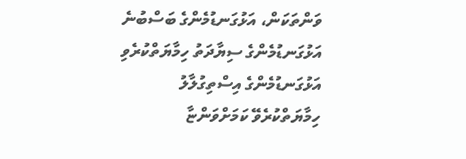ވަންތަކަން، އަޅުގަނޑުމެންގެ ބަސްބުނެ އަޅުގަނޑުމެންގެ ސިޔާދަތު ހިމާޔަތްކުރެވި އަޅުގަނޑުމެންގެ އިސްތިގުލާލު ހިމާޔަތްކުރެވޭ ކަމަށްވަންޏާ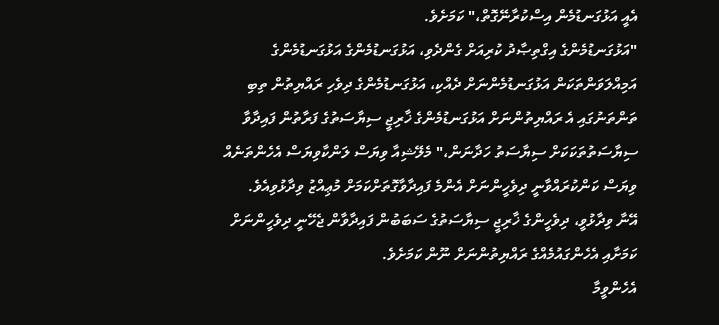އެއީ އަޅުގަނޑުމެން އިސްކުރާނޭގޮތް،" ކަމަށެވެ.
"އަޅުގަނޑުމެންގެ އިގްތިޞާދު ކުރިއަށް ގެންދެވި، އަޅުގަނޑުމެންގެ އަޅުގަނޑުމެންގެ އަމިއްލަވަންތަކަން އަޅުގަނޑުމެންނަށް ދެއްކި، އަޅުގަނޑުމެންގެ ދިވެހި ރައްޔިތުން ތިބި ތަންތަނުގައި އެ ރައްޔިތުންނަށް އަޅުގަނޑުމެންގެ ޚާރިޖީ ސިޔާސަތުގެ ފަރާތުން ފައިދާވާ ސިޔާސަތުތަކަކަށް ސިޔާސަތު ހަދާނަން،" މެލޭޝިއާ ވިޔަސް ލަންކާވިޔަސް އެހެންތަނެއް ވިޔަސް ކަންކުރައްވާނީ ދިވެހީންނަށް އެންމެ ފައިދާވާގޮތަށްކަމަށް މުޢިއްޒު ވިދާޅުވިއެވެ.
އޭނާ ވިދާޅުވީ، ދިވެހީންގެ ޚާރިޖީ ސިޔާސަތުގެ ސަބަބުން ފައިދާވާން ޖެހޭނީ ދިވެހީންނަށް ކަމަށާއި އެހެންގައުމެއްގެ ރައްޔިތުންނަށް ނޫން ކަމަށެވެ.
އެހެންވީމާ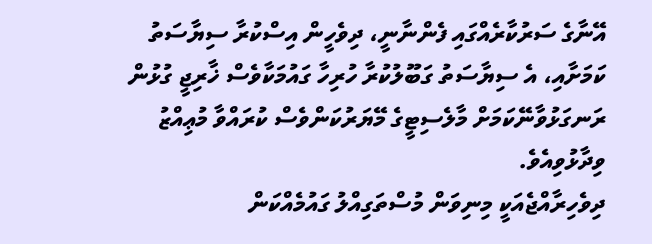އޭނާގެ ސަރުކާރެއްގައި ފެންނާނީ، ދިވެހީން އިސްކުރާ ސިޔާސަތު ކަމަށާއި، އެ ސިޔާސަތު ގަބޫލުކުރާ ހުރިހާ ގައުމަކާވެސް ޚާރިޖީ ގުޅުން ރަނގަޅުވާނޭކަމަށް މާލެސިޓީގެ މޭޔަރުކަންވެސް ކުރައްވާ މުޢިއްޒު ވިދާޅުވިއެވެ.
ދިވެހިރާއްޖެއަކީ މިނިވަން މުސްތަގިއްލު ގައުމެއްކަން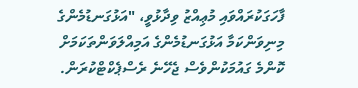ފާހަގަކުރައްވައި މުޢިއްޒު ވިދާޅުވީ، "އަޅުގަނޑުމެންގެ މިނިވަންކަމާ އަޅުގަނޑުމެންގެ އަމިއްލަވަންތަކަމަށް ކޮންމެ ގައުމަކުންވެސް ޖެހޭނެ ރެސްޕެކްޓްކުރަން.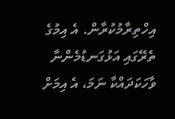އިހްތިރާމުކުރާން. އެ އިމުގެ ތެރޭގައި އަޅުގަނޑުމެންނާ ވާހަކަދައްކާ ނަމަ، އެ އިމަށް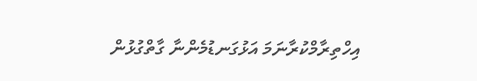އިހްތިރާމްކުރާނަމަ އަޅުގަނޑުމެންނާ ގާތްގުޅުން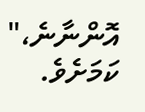އޮންނާނެ،" ކަމަށެވެ.